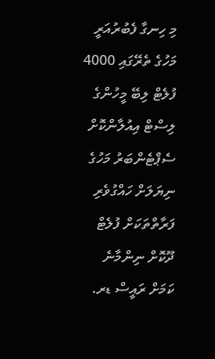މި ހިނގާ ފެބުރުއަރީ މަހުގެ ތެރޭގައި 4000 ފުލެޓް ލިބޭ މީހުންގެ ލިސްޓް އިއުލާންކޮށް ސެޕްޓެންބަރު މަހުގެ ނިޔަލަށް ހައްގުވެރި ފަރާތްތަކަށް ފުލެޓް ދޫކޮށް ނިންމާނެ ކަމަށް ރައީސް ޑރ.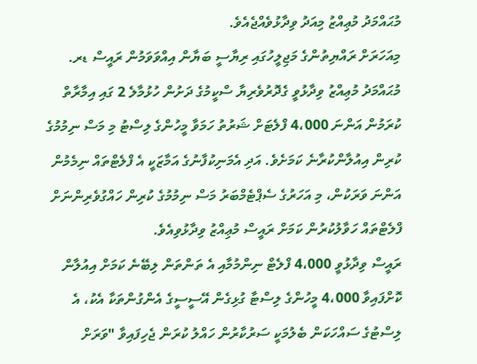މުޙައްމަދު މުޢިއްޒު މިއަދު ވިދާޅުވެއްޖެއެވެ.
މިއަހަރަށް ރައްޔިތުންގެ މަޖިލީހުގައި ރިޔާސީ ބަޔާން އިއްވަވަމުން ރައީސް ޑރ. މުޙައްމަދު މުޢިއްޒު ވިދާޅުވީ ގެދޮރުވެރިޔާ ސްކީމުގެ ދަށުން ހުޅުމާލެ 2 ގައި އިމާރާތް ކުރަމުން އަންނަ 4،000 ފްލެޓަށް ޝަރުތު ހަމަވާ މީހުންގެ ލިސްޓު މި މަސް ނިމުމުގެ ކުރިން އިއުލާންކުރާނެ ކަމަށެވެ. އަދި އެމަނިކުފާނުގެ އަމާޒަކީ އެ ފްލެޓްތައް ނިމެމުން އަންނަ ވަރަކުން، މި އަހަރުގެ ސެޕްޓެމްބަރު މަސް ނިމުމުގެ ކުރިން ހައްގުވެރިންނަށް ފްލެޓްތައް ހަވާލުކުރުން ކަމަށް ރައީސް މުޢިއްޒު ވިދާޅުވިއެވެ.
ރައީސް ވިދާޅުވީ 4،000 ފްލެޓް ނިންމުމާއި އެ ތަންތަން ލިބޭނެ ކަމަށް އިއުލާން ކޮށްފައިވާ 4،000 މީހުންގެ ލިސްޓާ ގުޅިގެން އޭސީސީގެ އެންގުންތަކާ އެކު، އެ ލިސްޓުގެ ސައްހަކަން ބެލުމަކީ ސަރުކާރުން ހައްލު ކުރަން ޖެހިފައިވާ "ވަރަށް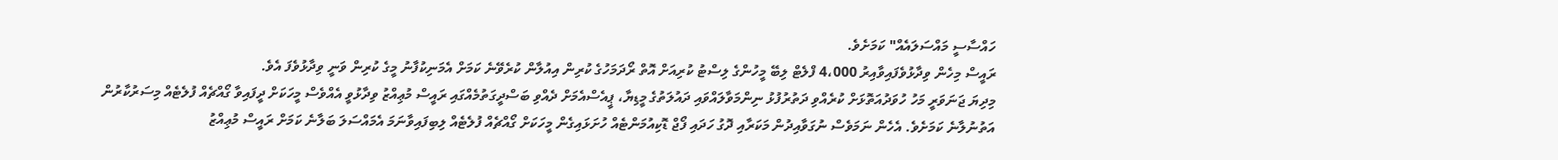ހައްސާސީ މައްސަލައެއް" ކަމަށެވެ.
ރައީސް މިހެން ވިދާޅުވެފައިވާއިރު 4،000 ފްލެޓް ލިބޭ މީހުންގެ ލިސްޓު ކުރިއަށް އޮތް ރޯދަމަހުގެ ކުރިން އިއުލާން ކުރެވޭނެ ކަމަށް އެމަނިކުފާނު މީގެ ކުރިން ވަނީ ވިދާޅުވެފަ އެވެ.
މިދިޔަ ޖަނަވަރީ މަހު ހުވަދުއަތޮޅަށް ކުރެއްވި ދަތުރުފުޅު ނިންމަވާލައްވައި ދައުލަތުގެ މީޑިޔާ، ޕީއެސްއެމަށް ދެއްވި ބަސްދީގަތުމެއްގައި ރައީސް މުޢިއްޒު ވިދާޅުވީ އެއްވެސް މީހަކަށް ދީފައިވާ ގޯއްޗެއް ފުލެޓެއް މިސަރުކާރުން އަތުނުލާނެ ކަމަށެވެ. އެހެން ނަމަވެސް ނުގަވާއިދުން މަކަރާއި ދޮގު ހަދައި ފޯޖް ޑޮކިއުމަންޓެއް ހުށަޅައިގެން މީހަކަށް ގޯއްޗެއް ފުލެޓެއް ލިބިފައިވާނަމަ އެމައްސަލަ ބަލާނެ ކަމަށް ރައީސް މުޢިއްޒު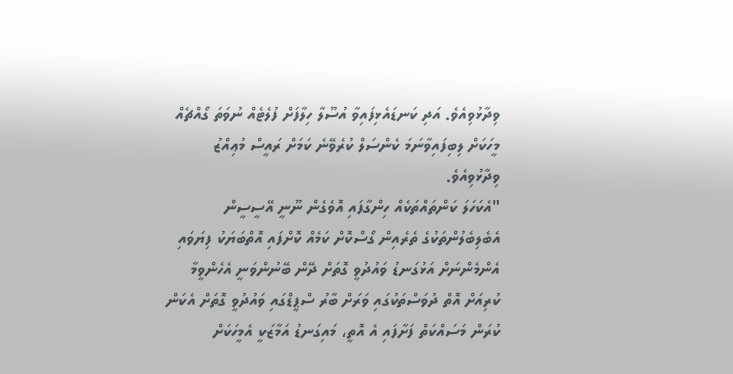ވިދާޅުވިއެވެ. އަދި ކަނޑައެޅިފައިވާ އުސޫލާ ހިލާފަށް ފުލެޓެއް ނުވަތަ ގޯއްޗެއް މީހަކަށް ލިބިފައިވާނަމަ ކެންސަލް ކުރެވޭނެ ކަމަށް ރައީސް މުޢިއްޒު ވިދާޅުވިއެވެ.
"އެކަހަލަ ކަންތައްތަކެއް ހިންގާފައި އޮވެގެން ނޫނީ އޭސީސީން އެބެލިބެލުންތަކުގެ ތެރެއިން ގޯސްކޮށް ކަމެއް ކޮށްފައި އޮތްބަޔަކު ފިޔަވައި އެންމެންނަށް އަޅުގަނޑު ވައުދުވީ ގޮތަށް ދޭން ބޭނުންވަނީ އެހެންވީމާ ކުރިއަށް އޮތް ދުވަސްތަކުގައި ވަރަށް ބާރު ސްޕީޑްގައި ވައުދުވީ ގޮތަށް އެކަން ކުރަން މަސައްކަތް ފަށާފައި އެ އޮތީ، މައިގަނޑު އަމާޒަކީ އެމީހަކަށް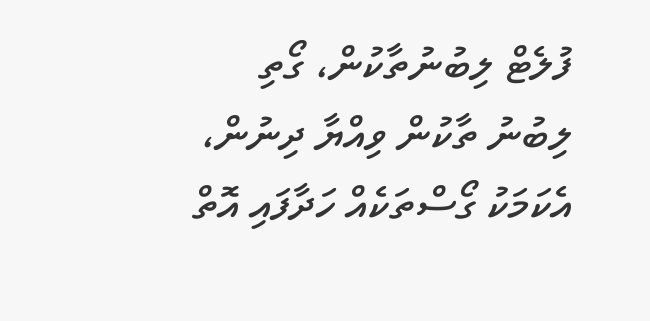ފުލެޓް ލިބުނުތާކުން، ގޯތި ލިބުނު ތާކުން ވިއްޔާ ދިނުން، އެކަމަކު ގޯސްތަކެއް ހަދާފައި އޮތް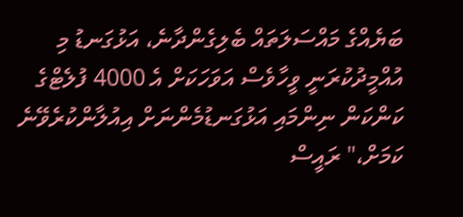ބަޔެއްގެ މައްސަލަތައް ބެލިގެންދާނެ، އަޅުގަނޑު މި އުއްމީދުކުރަނީ ވީހާވެސް އަވަހަކަށް އެ 4000 ފުލެޓްގެ ކަންކަން ނިންމައި އަޅުގަނޑުމެންނަށް އިއުލާންކުރެވޭނެ ކަމަށް،" ރައީސް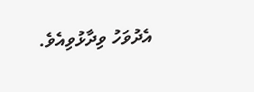އެދުވަހު ވިދާޅުވިއެވެ.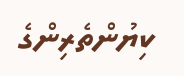ކިޔުންތެރިންގެ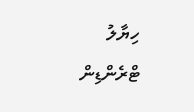ހިޔާލު
ޓްރެންޑިން